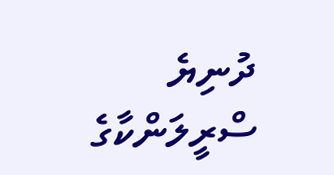ދުނިޔެ
ސްރީލަންކާގެ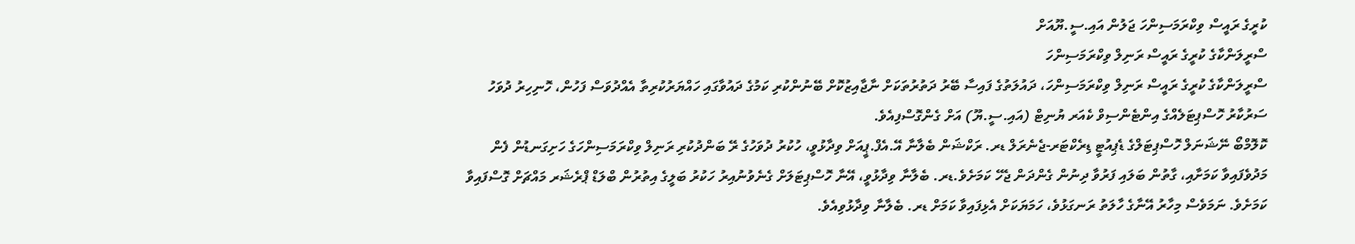ކުރީގެ ރައީސް ވިކްރަމަސިންހަ ޖަލުން އައި.ސީ.ޔޫއަށް
ސްރީލަންކާގެ ކުރީގެ ރައީސް ރަނިލް ވިކްރަމަސިންހަ
ސްރީލަންކާގެ ކުރީގެ ރައީސް ރަނިލް ވިކްރަމަސިންހަ، ދައުލަތުގެ ފައިސާ ބޭރު ދަތުރުތަކަށް ނާޖާއިޒުކޮށް ބޭނުންކުރި ކަމުގެ ދައުވާގައި ހައްޔަރުކުރިތާ އެއްދުވަސް ފަހުން، ހޮނިހިރު ދުވަހު ސަރުކާރު ހޮސްޕިޓަލެއްގެ އިންޓެންސިވް ކެއަރ ޔުނިޓް (އައި.ސީ.ޔޫ) އަށް ގެންގޮސްފިއެވެ.
ކޮލޮމްބޯ ނޭޝަނަލް ހޮސްޕިޓަލްގެ ޑެޕިއުޓީ ޑިރެކްޓަރ-ޖެނެރަލް ޑރ. ރަކްޝަން ބެލާނާ އޭ.އެފް.ޕީއަށް ވިދާޅުވީ، ހުކުރު ދުވަހުގެ ރޭ ބަންދުކުރި ރަނިލް ވިކްރަމަސިންހަގެ ހަށިގަނޑުން ފެން މަދުވެފައިވާ ކަމަށާއި، ގާތުން ބަލައި ފަރުވާ ދިނުން ގެންދަން ޖެހޭ ކަމަށެވެ.ޑރ. ބެލާނާ ވިދާޅުވީ، އޭނާ ހޮސްޕިޓަލަށް ގެނެވުނުއިރު ހަކުރު ބަލީގެ އިތުރުން ބްލަޑް ޕްރެޝަރ މައްޗަށް ގޮސްފައިވާ ކަމަށެވެ. ނަމަވެސް މިހާރު އޭނާގެ ހާލަތު ރަނގަޅުވެ، ހަމަޔަކަށް އެޅިފައިވާ ކަމަށް ޑރ. ބެލާނާ ވިދާޅުވިއެވެ.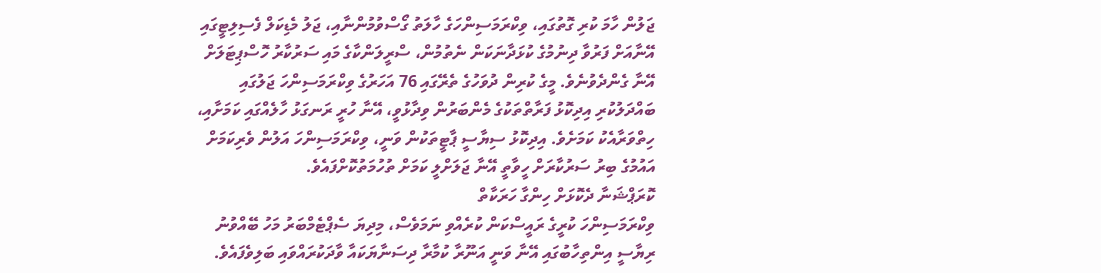ޖަލުން ހާމަ ކުރި ގޮތުގައި، ވިކްރަމަސިންހަގެ ހާލަތު ގޯސްވުމުންނާއި، ޖަލު މެޑިކަލް ފެސިލިޓީގައި އޭނާއަށް ފަރުވާ ދިނުމުގެ ކުޅަދާނަކަން ނެތުމުން، ސްރީލަންކާގެ މައި ސަރުކާރު ހޮސްޕިޓަލަށް އޭނާ ގެންދެވުނެވެ. މީގެ ކުރިން ދުވަހުގެ ތެރޭގައި 76 އަހަރުގެ ވިކްރަމަސިންހަ ޖަލުގައި ބައްދަލުކުރި އިދިކޮޅު ފަރާތްތަކުގެ މެންބަރުން ވިދާޅުވީ، އޭނާ ހުރީ ރަނގަޅު ހާލެއްގައި ކަމަށާއި، ހިތްވަރާއެކު ކަމަށެވެ. އިދިކޮޅު ސިޔާސީ ޕާޓީތަކުން ވަނީ، ވިކްރަމަސިންހަ އަލުން ވެރިކަމަށް އައުމުގެ ބިރު ސަރުކާރަށް ހީވާތީ އޭނާ ޖަލަށްލީ ކަމަށް ތުހުމަތުކޮށްފައެވެ.
ކޮރަޕްޝަނާ ދެކޮޅަށް ހިންގާ ހަރަކާތް
ވިކްރަމަސިންހަ ކުރީގެ ރައީސްކަން ކުރެއްވި ނަމަވެސް، މިދިޔަ ސެޕްޓެމްބަރު މަހު ބޭއްވުނު ރިޔާސީ އިންތިހާބުގައި އޭނާ ވަނީ އަނޫރާ ކުމާރާ ދިސަނާޔަކައާ ވާދަކުރައްވައި ބަލިވެފައެވެ.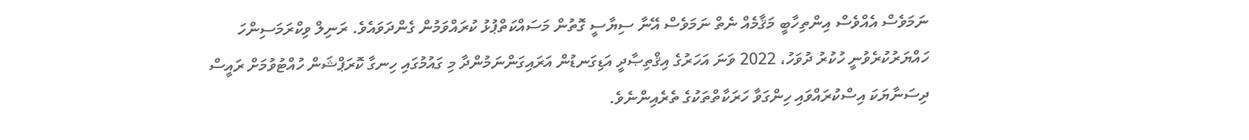ނަމަވެސް އެއްވެސް އިންތިހާބީ މަޤާމެއް ނެތް ނަމަވެސް އޭނާ ސިޔާސީ ގޮތުން މަސައްކަތްޕުޅު ކުރައްވަމުން ގެންދަވައެވެ. ރަނިލް ވިކްރަމަސިންހަ ހައްޔަރުކުރެވުނީ ހުކުރު ދުވަހު، 2022 ވަނަ އަހަރުގެ އިޤްތިޞާދީ އަޑިގަނޑުން އަރައިގަންނަމުންދާ މި ގައުމުގައި ހިނގާ ކޮރަޕްޝަން ހުއްޓުވުމަށް ރައީސް ދިސަނާޔަކަ އިސްކުރައްވައި ހިންގަވާ ހަރަކާތްތަކުގެ ތެރެއިންނެވެ.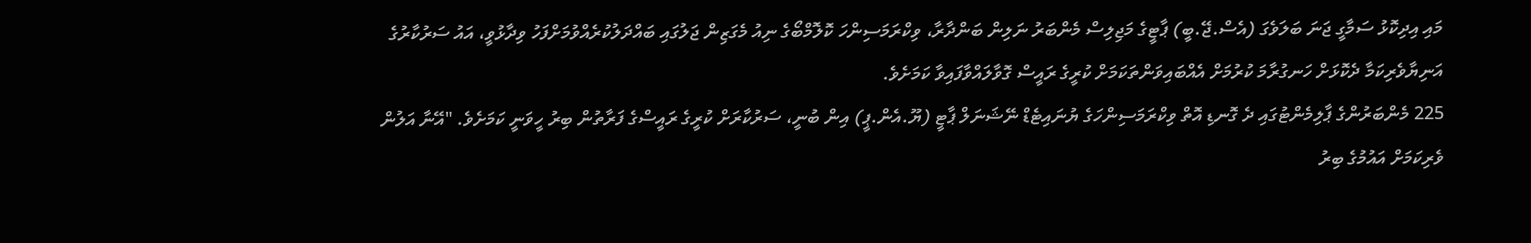މައި އިދިކޮޅު ސަމާގީ ޖަނަ ބަލަވެގަ (އެސް.ޖޭ.ބީ) ޕާޓީގެ މަޖިލިސް މެންބަރު ނަލިން ބަންދާރާ، ވިކްރަމަސިންހަ ކޮލޮމްބޯގެ ނިއު މެގަޒިން ޖަލުގައި ބައްދަލުކުރެއްވުމަށްފަހު ވިދާޅުވީ، އައު ސަރުކާރުގެ އަނިޔާވެރިކަމާ ދެކޮޅަށް ހަނގުރާމަ ކުރުމަށް އެއްބައިވަންތަކަމަށް ކުރީގެ ރައީސް ގޮވާލައްވާފައިވާ ކަމަށެވެ.
225 މެންބަރުންގެ ޕާލިމެންޓުގައި ދެ ގޮނޑި އޮތް ވިކްރަމަސިންހަގެ ޔުނައިޓެޑް ނޭޝަނަލް ޕާޓީ (ޔޫ.އެން.ޕީ) އިން ބުނީ، ސަރުކާރަށް ކުރީގެ ރައީސްގެ ފަރާތުން ބިރު ހީވަނީ ކަމަށެވެ. "އޭނާ އަލުން ވެރިކަމަށް އައުމުގެ ބިރު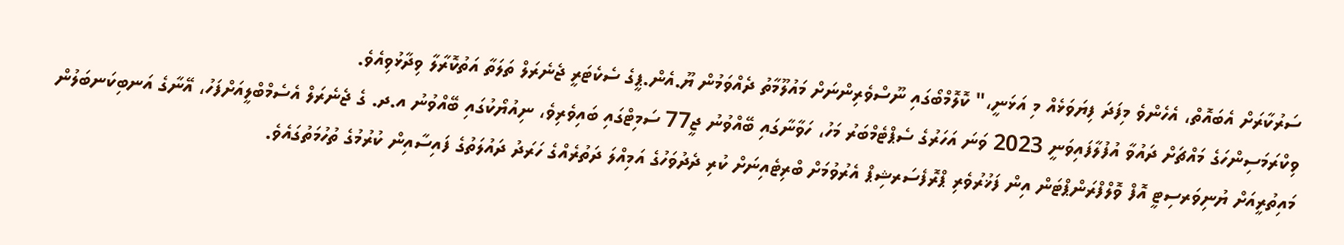ސަރުކާރަށް އެބައޮތް، އެހެންވެ މިފަދަ ފިޔަވަޅެއް މި އަޅަނީ،" ކޮލޮމްބޯގައި ނޫސްވެރިންނަށް މައުލޫމާތު ދެއްވަމުން ޔޫ.އެން.ޕީގެ ސެކެޓަރީ ޖެނެރަލް ތަލަތާ އަތުކޮރާލާ ވިދާޅުވިއެވެ.
ވިކްރަމަސިންހަގެ މައްޗަށް ދައުވާ އުފުލާފައިވަނީ 2023 ވަނަ އަހަރުގެ ސެޕްޓެމްބަރު މަހު، ހަވާނާގައި ބޭއްވުނު ޖީ77 ސަމިޓްގައި ބައިވެރިވެ، ނިއުޔޯކުގައި ބޭއްވުނު އ.ދ. ގެ ޖެނެރަލް އެސެމްބްލީއަށްފަހު، އޭނާގެ އަނބިކަނބަލުން މައިތުރީއަށް ޔުނިވަރސިޓީ އޮފް ވޮލްފްރަންޕްޓަން އިން ފަޚުރުވެރި ޕްރޮފެސަރޝިޕް އެރުވުމަށް ބްރިޓެއިނަށް ކުރި ދެދުވަހުގެ އަމިއްލަ ދަތުރެއްގެ ހަރަދު ދައުލަތުގެ ފައިސާއިން ކުރުމުގެ ތުހުމަތުގައެވެ.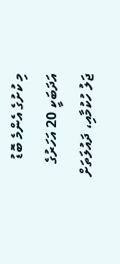މި ކުށުގެ އެންމެ ބޮޑު އަދަބަކީ 20 އަހަރުގެ ޖަލު ހުކުމާއި، ދައުލަތަށް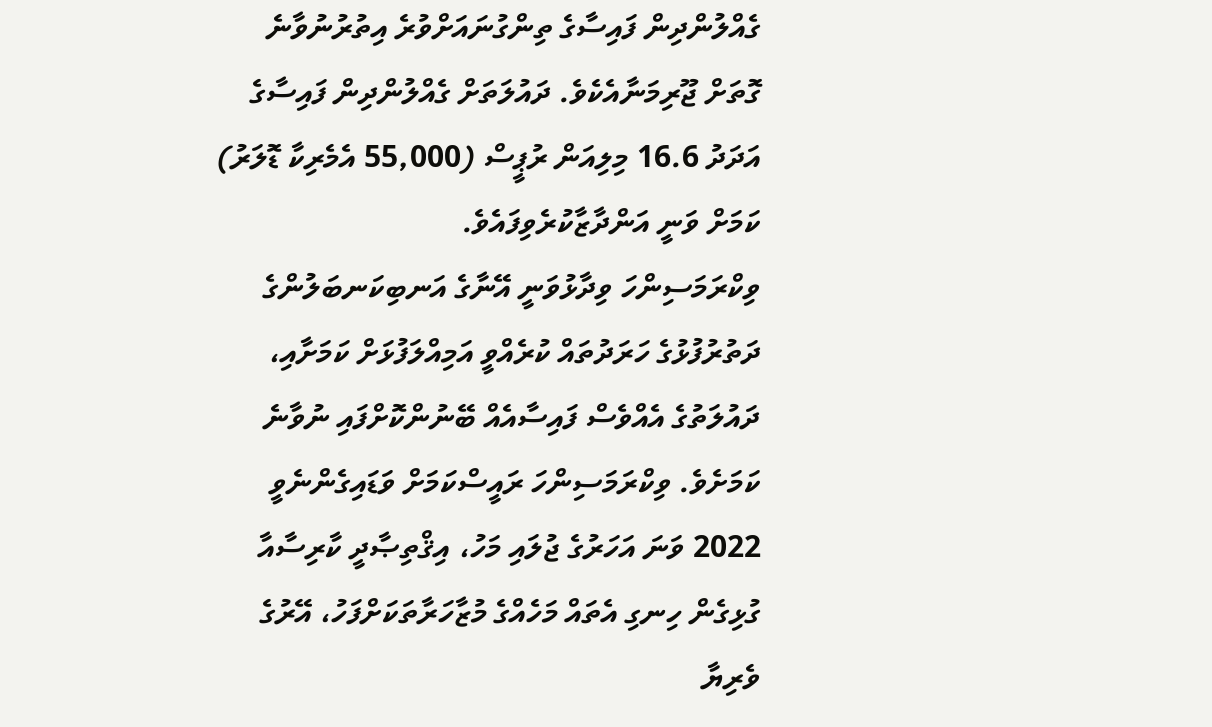ގެއްލުންދިން ފައިސާގެ ތިންގުނައަށްވުރެ އިތުރުނުވާނެ ގޮތަށް ޖޫރިމަނާއެކެވެ. ދައުލަތަށް ގެއްލުންދިން ފައިސާގެ އަދަދު 16.6 މިލިއަން ރުޕީސް (55,000 އެމެރިކާ ޑޮލަރު) ކަމަށް ވަނީ އަންދާޒާކުރެވިފައެވެ.
ވިކްރަމަސިންހަ ވިދާޅުވަނީ އޭނާގެ އަނބިކަނބަލުންގެ ދަތުރުފުޅުގެ ހަރަދުތައް ކުރެއްވީ އަމިއްލަފުޅަށް ކަމަށާއި، ދައުލަތުގެ އެއްވެސް ފައިސާއެއް ބޭނުންކޮށްފައި ނުވާނެ ކަމަށެވެ. ވިކްރަމަސިންހަ ރައީސްކަމަށް ވަޑައިގެންނެވީ 2022 ވަނަ އަހަރުގެ ޖުލައި މަހު، އިޤްތިޞާދީ ކާރިސާއާ ގުޅިގެން ހިނގި އެތައް މަހެއްގެ މުޒާހަރާތަކަށްފަހު، އޭރުގެ ވެރިޔާ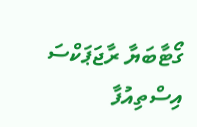ގޯޓާބަޔާ ރާޖަޕަކްސަ އިސްތިއުފާ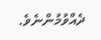ދެއްވުމުންނެވެ.